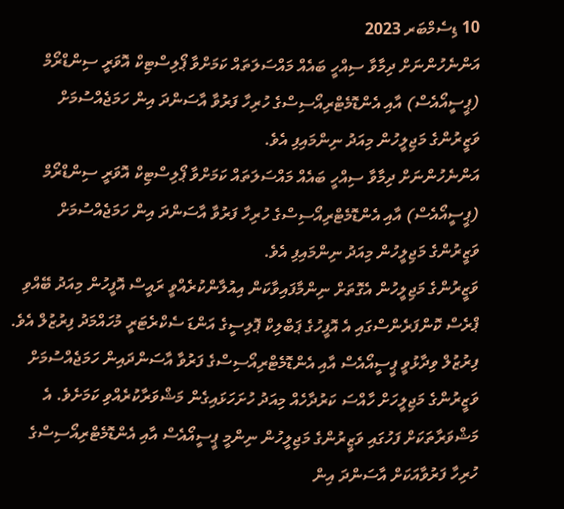10 ޑިސެމްބަރ 2023
އަންނެހުންނަށް ދިމާވާ ސިއްހީ ބައެއް މައްސަލަތައް ކަމަށްވާ ޕޯލިސްޓިކް އޮވަރީ ސިންޑްރޯމް (ޕީސީއޯއެސް) އާއި އެންޑޮމެޓްރިއޯސިސްގެ ހުރިހާ ފަރުވާ އާސަންދަ އިން ހަމަޖެއްސުމަށް ވަޒީރުންގެ މަޖިލީހުން މިއަދު ނިންމައިފި އެވެ.
އަންނެހުންނަށް ދިމާވާ ސިއްހީ ބައެއް މައްސަލަތައް ކަމަށްވާ ޕޯލިސްޓިކް އޮވަރީ ސިންޑްރޯމް (ޕީސީއޯއެސް) އާއި އެންޑޮމެޓްރިއޯސިސްގެ ހުރިހާ ފަރުވާ އާސަންދަ އިން ހަމަޖެއްސުމަށް ވަޒީރުންގެ މަޖިލީހުން މިއަދު ނިންމައިފި އެވެ.
ވަޒީރުންގެ މަޖިލީހުން އެގޮތަށް ނިންމާފައިވާކަން އިއުލާންކުރެއްވީ ރައީސް އޮފީހުން މިއަދު ބޭއްވި ޕްރެސް ކޮންފަރެންސްގައި އެ އޮފީހުގެ ޕަބްލިކް ޕޮލިސީގެ އަންޑަ ސެކްރެޓަރީ މުހައްމަދު ފިރުޒުލް އެވެ.
ފިރުޒުލް ވިދާޅުވީ ޕީސީއޯއެސް އާއި އެންޑޮމެޓްރިއޯސިސްގެ ފަރުވާ އާސަންދައިން ހަމަޖެއްސުމަށް ވަޒީރުންގެ މަޖިލީހަށް ހާއްސަ ކަރުދާހެއް މިއަދު ހުށަހަޅައިގެން މަޝްވަރާކުރެއްވި ކަމަށެވެ. އެ މަޝްވަރާތަކަށް ފަހުގައި ވަޒީރުންގެ މަޖިލީހުން ނިންމީ ޕީސީއޯއެސް އާއި އެންޑޮމެޓްރިއޯސިސްގެ ހުރިހާ ފަރުވާއަކަށް އާސަންދަ އިން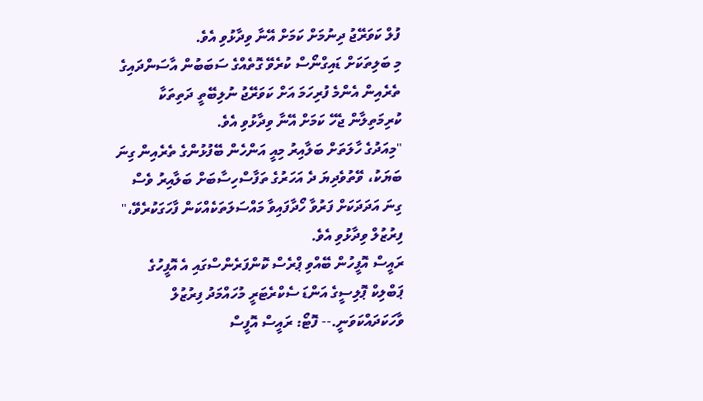ފުލް ކަވަރޭޖު ދިނުމަށް ކަމަށް އޭނާ ވިދާޅުވި އެވެ.
މި ބަލިތަކަށް ޑައިގްނޯސް ކުރެވޭ ގޮތެއްގެ ސަބަބުން އާސަންދައިގެ ތެރެއިން އެންމެ ފުރިހަމަ އަށް ކަވަރޭޖު ނުލިބޭތީ ދަތިތަކާ ކުރިމަތިލާން ޖެހޭ ކަމަށް އޭނާ ވިދާޅުވި އެވެ.
"މިއަދުގެ ހާލަތަށް ބަލާއިރު މިއީ އަންހެން ބޭފުޅުންގެ ތެރެއިން ގިނަ ބަޔަކު، ވޭތުވެދިޔަ ދެ އަހަރުގެ ތަފާސްހިސާބަށް ބަލާއިރު ވެސް ގިނަ އަދަދަކަށް ފަރުވާ ހޯދާފައިވާ މައްސަލަތަކެއްކަން ފާހަގަކުރެވޭ،" ފިރުޒުލް ވިދާޅުވި އެވެ.
ރައީސް އޮފީހުން ބޭއްވި ޕްރެސް ކޮންފަރެންސްގައި އެ އޮފީހުގެ ޕަބްލިކް ޕޮލިސީގެ އަންޑަ ސެކްރެޓަރީ މުހައްމަދު ފިރުޒުލް ވާހަކަދައްކަވަނީ.-- ފޮޓޯ: ރައީސް އޮފީސް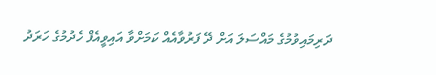ދަރިމައިވުމުގެ މައްސަލަ އަށް ދޭ ފަރުވާއެއް ކަމަށްވާ އައިވީއެފް ހެދުމުގެ ހަރަދު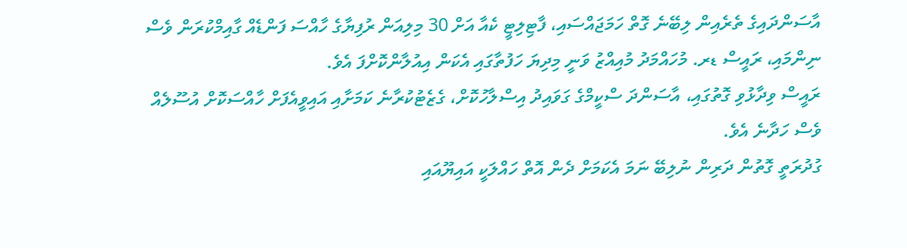އާސަންދައިގެ ތެރެއިން ލިބޭނެ ގޮތް ހަމަޖައްސައި، ފާޓިލިޓީ ކެއާ އަށް 30 މިލިއަން ރުފިޔާގެ ހާއްސަ ފަންޑެއް ގާއިމްކުރަން ވެސް ނިންމައި، ރައީސް ޑރ. މުހައްމަދު މުއިއްޒު ވަނީ މިދިޔަ ހަފުތާގައި އެކަން އިއުލާންކޮށްފަ އެވެ.
ރައީސް ވިދާޅުވި ގޮތުގައި، އާސަންދަ ސްކީމްގެ ގަވައިދު އިސްލާހުކޮށް، ގެޒެޓުކުރާނެ ކަމަށާއި އައިވީއެފަށް ހާއްސަކޮށް އުސޫލެއް ވެސް ހަދާނެ އެވެ.
ގުދުރަތީ ގޮތުން ދަރިން ނުލިބޭ ނަމަ އެކަމަށް ދެން އޮތް ހައްލަކީ އައިޔޫއައި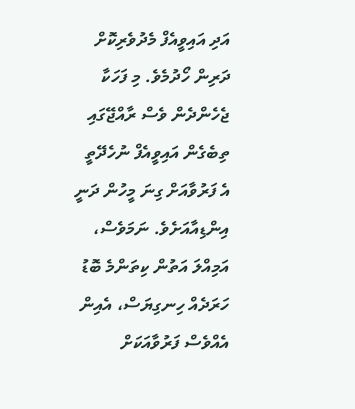އަދި އައިވީއެފް މެދުވެރިކޮށް ދަރިން ހޯދުމެވެ. މި ފަހަކާ ޖެހެންދެން ވެސް ރާއްޖޭގައި ތިބެގެން އައިވީއެފް ނުހެދޭތީ އެ ފަރުވާއަށް ގިނަ މީހުން ދަނީ އިންޑިއާއަށެވެ. ނަމަވެސް، އަމިއްލަ އަތުން ކިތަންމެ ބޮޑު ހަރަދެއް ހިނގިޔަސް، އެއިން އެއްވެސް ފަރުވާއަކަށް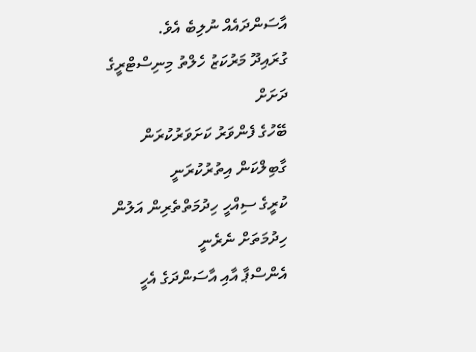އާސަންދައެއް ނުލިބެ އެވެ.
ގުރައިދޫ މަރުކަޒު ހެލްތު މިނިސްޓްރީގެ ދަށަށް
ބޭހުގެ ފެންވަރު ކަށަވަރުކުރަން ގާބިލްކަން އިތުރުކުރަނީ
ކުރީގެ ސިއްހީ ހިދުމަތްތެރިން އަލުން ހިދުމަތަށް ނެރެނީ
އެންސްޕާ އާއި އާސަންދަގެ އެހީ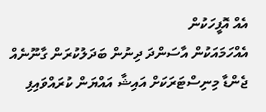އެއް އޮފީހަކުން
އެއްހަމައަކުން އާސަންދަ ދިނުން ބަދަލުކުރަން ގާނޫނެއް
ޖެންޑާ މިނިސްޓަރަކަށް އައިޝާ އައްޔަން ކުރައްވައިފި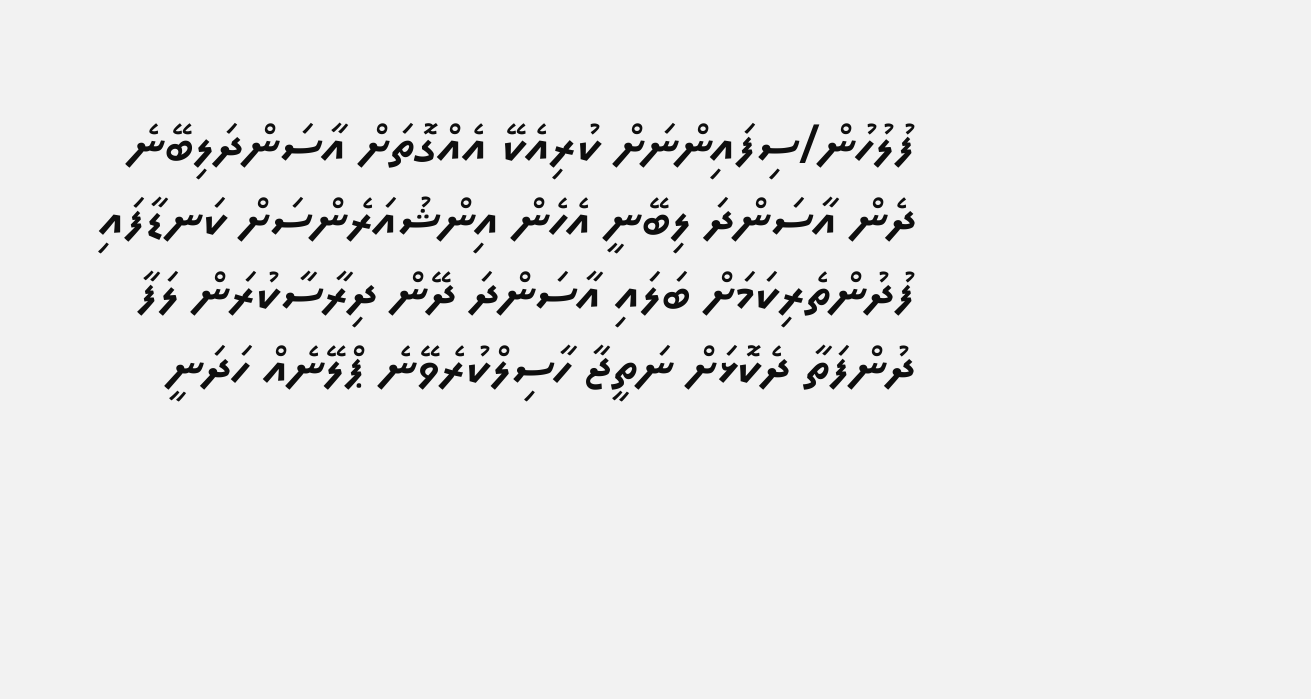ފުލުހުން/ސިފައިންނަށް ކުރިއެކޭ އެއްގޮތަށް އާސަންދަލިބޭނެ
ދެން އާސަންދަ ލިބޭނީ އެހެން އިންޝުއަރެންސަށް ކަނޑާފައި
ފުދުންތެރިކަމަށް ބަލައި އާސަންދަ ދޭން ދިރާސާކުރަން ލަފާ
ދުންފަތާ ދެކޮޅަށް ނަތީޖާ ހާސިލްކުރެވޭނެ ޕްލޭނެއް ހަދަނީ